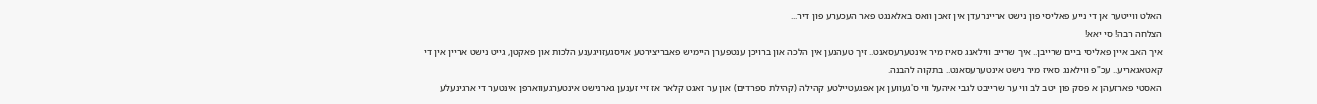האלט ווייטער אן די נייע פאליסי פון נישט אריינרעדן אין זאכן וואס באלאנגט פאר העכערע פון דיר...
הצלחה רבה! סי יאא!
איך האב איין פאליסי ביים שרייבן.. איך שרייב ווילאנג סאיז מיר אינטערעסאנט.. זיך טעהנען אין הלכה און ברויכן ענטפערן היימיש פאבריצירטע אויסגעזויגענע הלכות און פאקטן, גייט נישט אריין אין די קאטאגאריע.. עכ"פ ווילאנג סאיז מיר נישט אינטערעסאנט.. בתקוה להבנה.
האסטי פארזעהן א פסק פון יטב לב ווי ער שרייבט לגבי איהעל ווי ס'געווען אן אפגעטיילטע קהילה (קהילת ספרדים) און ער זאגט קלאר אז זיי זענען גארנישט אינטערגעווארפן אינטער די ארגינעלע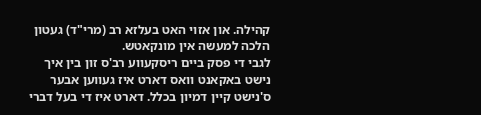קהילה. און אזוי האט בעלזא רב (מרי"ד) געטון הלכה למעשה אין מונקאטש.
לגבי די פסק ביים ריסקעווע רב'ס זון בין איך נישט באקאנט וואס דארט איז געווען אבער ס'נישט קיין דמיון בכלל. דארט איז די בעל דברי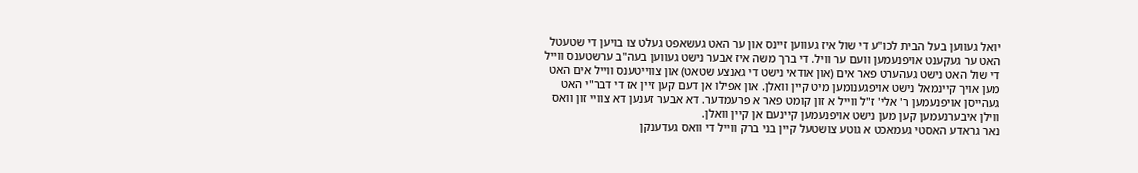יואל געווען בעל הבית לכו"ע די שול איז געווען זיינס און ער האט געשאפט געלט צו בויען די שטעטל האט ער געקענט אויפנעמען וועם ער וויל. די ברך משה איז אבער נישט געווען בעה"ב ערשטענס ווייל די שול האט נישט געהערט פאר אים (און אודאי נישט די גאנצע שטאט) און צווייטענס ווייל אים האט מען אויך קיינמאל נישט אויפגענומען מיט קיין וואלן. און אפילו אן דעם קען זיין אז די דבר"י האט געהייסן אויפנעמען ר' אלי' ז"ל ווייל א זון קומט פאר א פרעמדער. דא אבער זענען דא צוויי זון וואס ווילן איבערנעמען קען מען נישט אויפנעמען קיינעם אן קיין וואלן.
נאר גראדע האסטי געמאכט א גוטע צושטעל קיין בני ברק ווייל די וואס געדענקן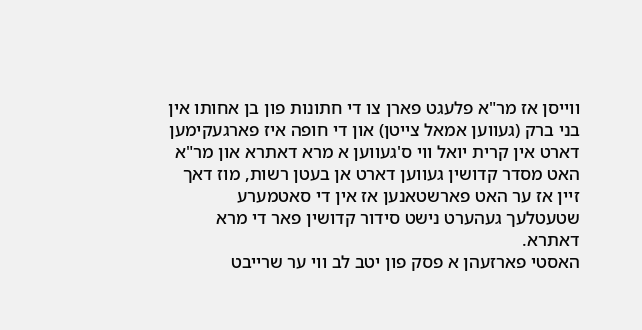ווייסן אז מר"א פלעגט פארן צו די חתונות פון בן אחותו אין בני ברק (געווען אמאל צייטן) און די חופה איז פארגעקימען דארט אין קרית יואל ווי ס'געווען א מרא דאתרא און מר"א האט מסדר קדושין געווען דארט אן בעטן רשות, מוז דאך זיין אז ער האט פארשטאנען אז אין די סאטמערע שטעטלעך געהערט נישט סידור קדושין פאר די מרא דאתרא.
האסטי פארזעהן א פסק פון יטב לב ווי ער שרייבט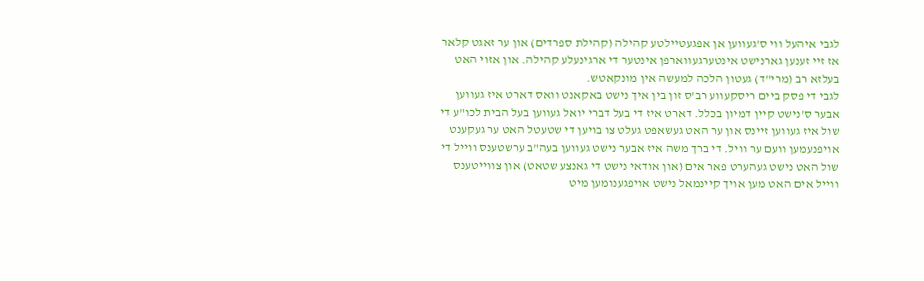לגבי איהעל ווי ס'געווען אן אפגעטיילטע קהילה (קהילת ספרדים) און ער זאגט קלאר אז זיי זענען גארנישט אינטערגעווארפן אינטער די ארגינעלע קהילה. און אזוי האט בעלזא רב (מרי"ד) געטון הלכה למעשה אין מונקאטש.
לגבי די פסק ביים ריסקעווע רב'ס זון בין איך נישט באקאנט וואס דארט איז געווען אבער ס'נישט קיין דמיון בכלל. דארט איז די בעל דברי יואל געווען בעל הבית לכו"ע די שול איז געווען זיינס און ער האט געשאפט געלט צו בויען די שטעטל האט ער געקענט אויפנעמען וועם ער וויל. די ברך משה איז אבער נישט געווען בעה"ב ערשטענס ווייל די שול האט נישט געהערט פאר אים (און אודאי נישט די גאנצע שטאט) און צווייטענס ווייל אים האט מען אויך קיינמאל נישט אויפגענומען מיט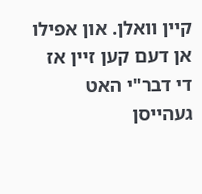קיין וואלן. און אפילו אן דעם קען זיין אז די דבר"י האט געהייסן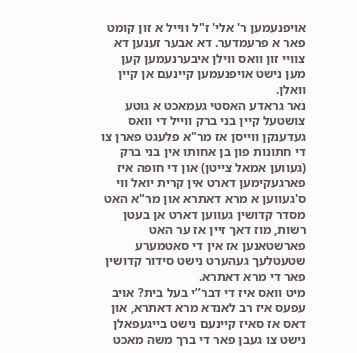אויפנעמען ר' אלי' ז"ל ווייל א זון קומט פאר א פרעמדער. דא אבער זענען דא צוויי זון וואס ווילן איבערנעמען קען מען נישט אויפנעמען קיינעם אן קיין וואלן.
נאר גראדע האסטי געמאכט א גוטע צושטעל קיין בני ברק ווייל די וואס געדענקן ווייסן אז מר"א פלעגט פארן צו די חתונות פון בן אחותו אין בני ברק (געווען אמאל צייטן) און די חופה איז פארגעקימען דארט אין קרית יואל ווי ס'געווען א מרא דאתרא און מר"א האט מסדר קדושין געווען דארט אן בעטן רשות, מוז דאך זיין אז ער האט פארשטאנען אז אין די סאטמערע שטעטלעך געהערט נישט סידור קדושין פאר די מרא דאתרא.
מיט וואס איז די דבר’’י בעל בית? אויב עפעס איז רב לאנדא מרא דאתרא, און דאס אז סאיז קיינעם נישט בייגעפאלן נישט צו געבן פאר די ברך משה מאכט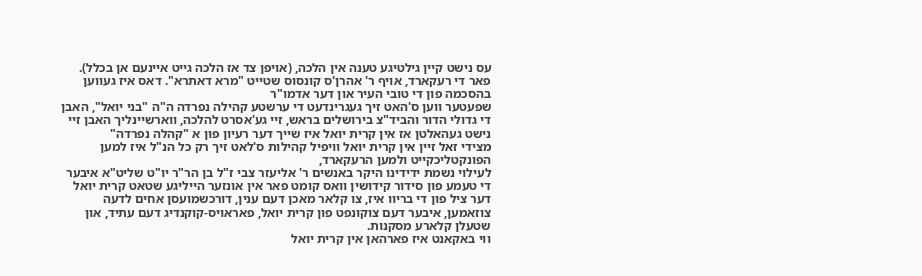עס נישט קיין גילטיגע טענה אין הלכה, (אויפן צד אז הלכה גייט איינעם אן בכלל).
פאר די רעקארד, אויף ר' אהרן'ס קונסוס שטייט "מרא דאתרא". דאס איז געווען בהסכמה פון די טובי העיר און דער אדמו"ר
שפעטער ווען ס'האט זיך געגרינדעט די ערשטע קהילה נפרדה ה"ה "בני יואל", האבן די גדולי הדור והביד"צ בירושלים בראש, זיי גע'אסרט להלכה, ווארשיינליך האבן זיי נישט געהאלטן אז אין קרית יואל איז שייך דער רעיון פון א "קהלה נפרדה"
מצידי זאל זיין אין קרית יואל וויפיל קהילות ס'לאט זיך רק כל הנ"ל איז למען הפונקטליכקייט ולמען הרעקארד,
לעילוי נשמת ידידינו היקר באנשים ר' אליעזר צבי ז"ל בן הר"ר יו"ט שליט"א איבער די טעמע פון סידור קידושין וואס קומט פאר אין אונזער הייליגע שטאט קרית יואל דער ציל פון די בריוו איז, צו קלאר מאכן דעם ענין, דורכשמועסן אחים לדעה צוזאמען, איבער דעם צוקונפט פון קרית יואל, פאראויס-קוקנדיג דעם עתיד, און שטעלן קלארע מסקנות.
ווי באקאנט איז פארהאן אין קרית יואל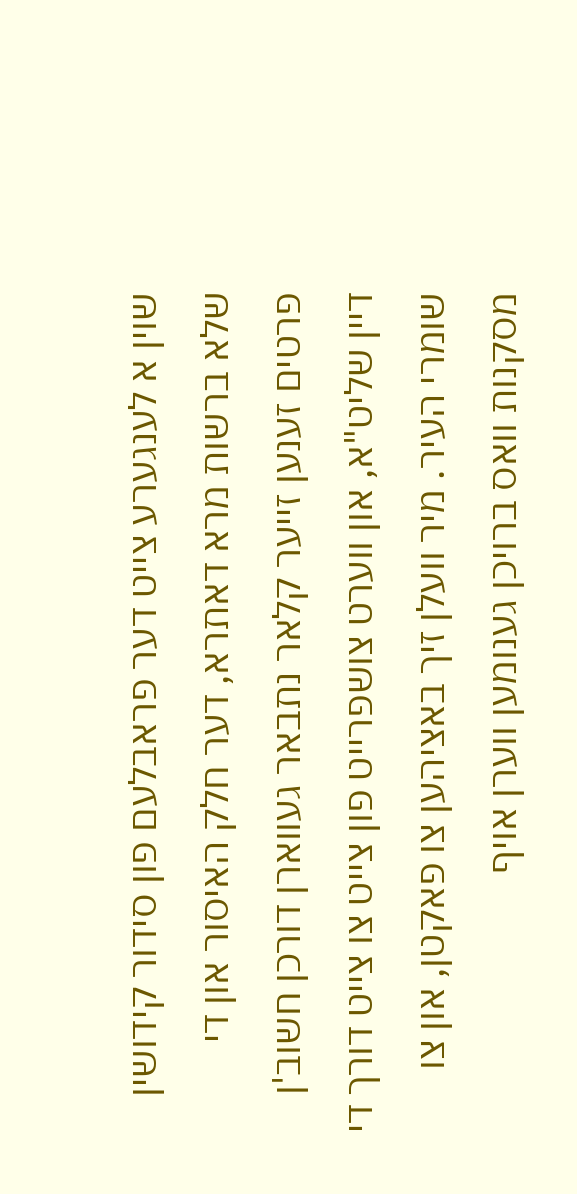שוין א לענגערע צייט דער פראבלעם פון סידור קידושין שלא ברשות מרא דאתרא, דער חלק האיסור און די פרטים זענען זייער קלאר נתבאר געווארן דורכן חשוב'ן דיין שליט"א, און ווערט צושפרייט פון צייט צו צייט דורך די שומרי העיר. מיר וועלן זיך באציהען צו פאקטן, און צו מסקנות וואס ברויכן גענומען ווערן אויף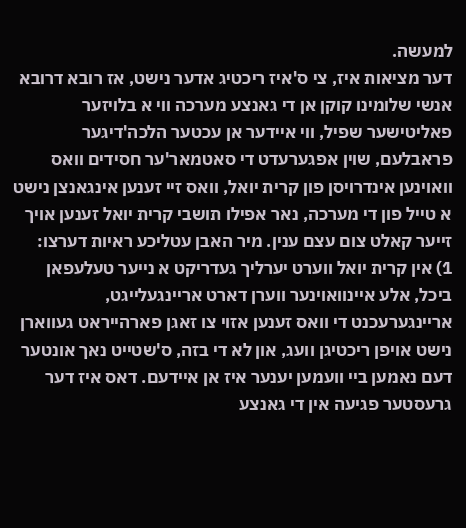למעשה.
דער מציאות איז, צי ס'איז ריכטיג אדער נישט, אז רובא דרובא אנשי שלומינו קוקן אן די גאנצע מערכה ווי א בלויזער פאליטישער שפיל, ווי איידער אן עכטער הלכה'דיגער פראבלעם, שוין אפגערעדט די סאטמאר'ער חסידים וואס וואוינען אינדרויסן פון קרית יואל, וואס זיי זענען אינגאנצן נישט א טייל פון די מערכה, נאר אפילו תושבי קרית יואל זענען אויך זייער קאלט צום עצם ענין. מיר האבן עטליכע ראיות דערצו:
1) אין קרית יואל ווערט יערליך געדריקט א נייער טעלעפאן ביכל, אלע איינוואוינער ווערן דארט אריינגעלייגט, אריינגערעכנט די וואס זענען אזוי צו זאגן פארהייראט געווארן נישט אויפן ריכטיגן וועג, און לא די בזה, ס'שטייט נאך אונטער דעם נאמען ביי וועמען יענער איז אן איידעם. דאס איז דער גרעסטער פגיעה אין די גאנצע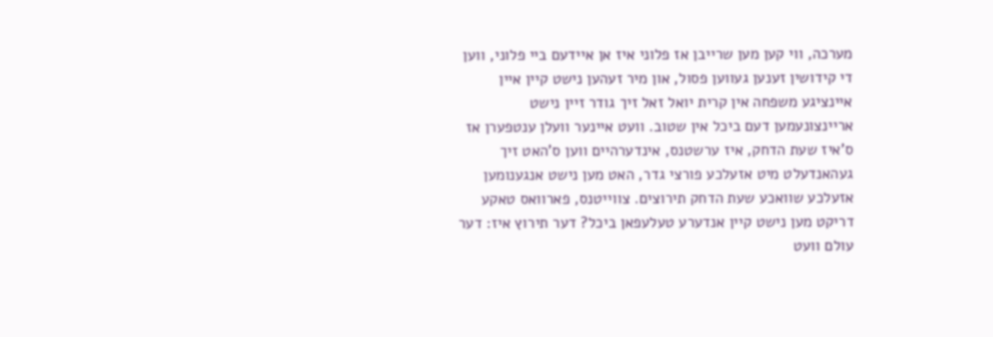מערכה, ווי קען מען שרייבן אז פלוני איז אן איידעם ביי פלוני, ווען די קידושין זענען געווען פסול, און מיר זעהען נישט קיין איין איינציגע משפחה אין קרית יואל זאל זיך גודר זיין נישט אריינצונעמען דעם ביכל אין שטוב. וועט איינער וועלן ענטפערן אז ס'איז שעת הדחק, איז ערשטנס, אינדערהיים ווען ס'האט זיך געהאנדעלט מיט אזעלכע פורצי גדר, האט מען נישט אנגענומען אזעלכע שוואכע שעת הדחק תירוצים. צווייטנס, פארוואס טאקע דריקט מען נישט קיין אנדערע טעלעפאן ביכל? דער תירוץ איז: דער עולם וועט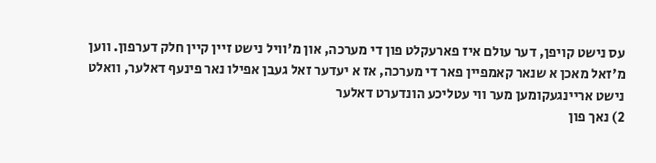עס נישט קויפן, דער עולם איז פארעקלט פון די מערכה, און מ'וויל נישט זיין קיין חלק דערפון. ווען מ'זאל מאכן א שנאר קאמפיין פאר די מערכה, אז א יעדער זאל געבן אפילו נאר פינעף דאלער, וואלט נישט אריינגעקומען מער ווי עטליכע הונדערט דאלער
2) נאך פון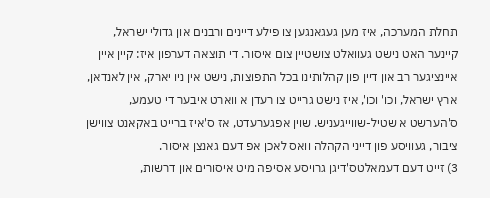תחלת המערכה, איז מען געגאנגען צו פילע דיינים ורבנים און גדולי ישראל, קיינער האט נישט געוואלט צושטיין צום איסור. די תוצאה דערפון איז: קיין איין איינציגער רב און דיין פון קהלותינו בכל התפוצות, נישט אין ניו יארק, אין לאנדאן, ארץ ישראל, וכו' וכו', איז נישט גרייט צו רעדן א ווארט איבער די טעמע, ס'הערשט א שטיל-שווייגעניש. שוין אפגערעדט, אז ס'איז ברייט באקאנט צווישן ציבור, געוויסע פון דייני הקהלה וואס לאכן אפ דעם גאנצן איסור.
3) זייט דעם דעמאלטס'דיגן גרויסע אסיפה מיט איסורים און דרשות,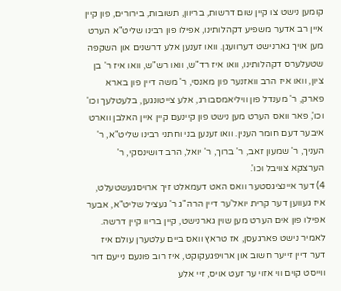קומען נישט צו קיין שום דרשות, בריוון, תשובות, בירורים, פון קיין איין רב אדער משפיע דקהלותינו, אפילו פון רבינו שליט"א הערט מען אויך גארנישט דערוועגן. וואו זענען אלע דרשנים און השקפה שטעלערס דקהלותינו, וואו איז רד"ש, וואו רש"ש, וואו איז ר' בן ציון, וואו איז הרב וואזנער פון מאנסי, ר' משה דיין פון בארא פארק, ר' מענדל פון וויליאמסבורג, אלע צייטונגען, בלעטלעך וכו' וכו', פאר וואס הערט מען נישט פון קיינעם קיין איין האלבן ווארט איבער דעם חומר הענין. וואו זענען בני וחתני רבינו שליט"א, ר' העניך, ר' שמעון זאב, ר' ברוך, ר' יואל, הרב דושינסקי, ר' הערצקא צוויבל וכו'.
4) דער איינציגסטער וואס האט דעמאלט זיך ארויסגעשטעלט, איז געווען דער קרית יואל'ער דיין הרה"ג ר' געציל שליט"א, אבער אפילו פון אים הערט מען שוין גארנישט, קיין בריוו קיין דרשה. לאמיר נישט פארגעסן, אז טראץ וואס ביים עלטערן עולם איז דער דיין זייער חשוב און ארויפגעקוקט, איז רוב פונעם נייעם דור ווייסט קוים ווי אזוי ער זעט אויס, זיי אלע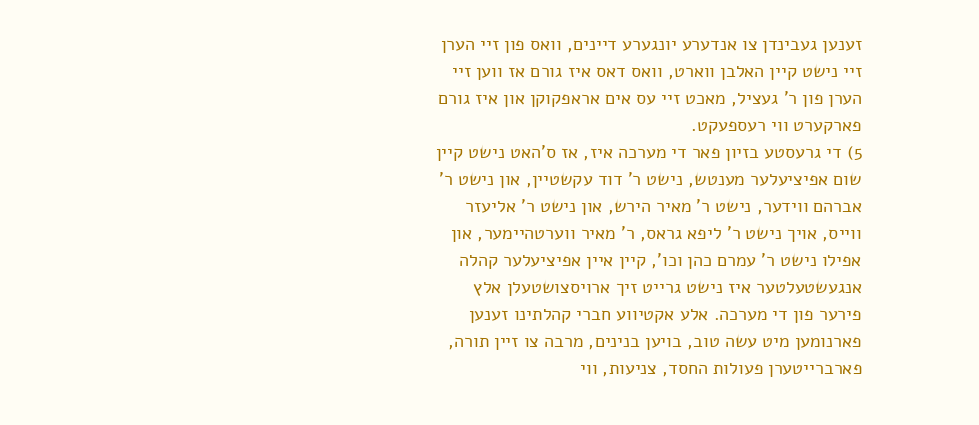זענען געבינדן צו אנדערע יונגערע דיינים, וואס פון זיי הערן זיי נישט קיין האלבן ווארט, וואס דאס איז גורם אז ווען זיי הערן פון ר' געציל, מאכט זיי עס אים אראפקוקן און איז גורם פארקערט ווי רעספעקט.
5) די גרעסטע בזיון פאר די מערכה איז, אז ס'האט נישט קיין שום אפיציעלער מענטש, נישט ר' דוד עקשטיין, און נישט ר' אברהם ווידער, נישט ר' מאיר הירש, און נישט ר' אליעזר ווייס, אויך נישט ר' ליפא גראס, ר' מאיר ווערטהיימער, און אפילו נישט ר' עמרם כהן וכו', קיין איין אפיציעלער קהלה אנגעשטעלטער איז נישט גרייט זיך ארויסצושטעלן אלץ פירער פון די מערכה. אלע אקטיווע חברי קהלתינו זענען פארנומען מיט עשה טוב, בויען בנינים, מרבה צו זיין תורה, פארברייטערן פעולות החסד, צניעות, ווי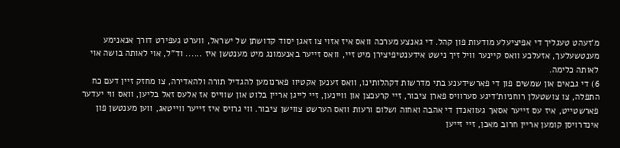מ'זעהט טעגליך די אפיציעלע מודעות פון קהל. די גאנצע מערכה וואס איז אזוי צו זאגן יסוד קדושתן של ישראל, ווערט געפירט דורך אנאנימע מענטשעלעך, אזעלכע וואס קיינער וויל זיך נישט אידענטיפיצירן מיט זיי, וואס זייער באנעמונג מיט מענטשן איז ...... וד"ל, אוי לאותה בושה אוי לאותה כלימה.
6) די גבאים און שמשים פון די פארשידענע בתי מדרשות דקהלותינו, וואס זענען אקטיוו פארנומען להגדיל תורה ולהאדירה, צו מחזק זיין דעם כח התפלה, צו צושטעלן רוחניות'דיגע סערוויס פארן ציבור, זיי קרעכצן און וויינען, זיי לייגן אריין בלוט און שווייס אז אלעס זאל בליען, וואס ווי יעדער פארשטייט, איז עס זייער אסאך געוואנדן די אהבה ואחוה ושלום ורעות וואס הערשט צווישן ציבור. ווי גרויס איז זייער ווייטאג, ווען מענטשן פון אינדרויסן קומען אריין חרוב מאכן, זיי זייען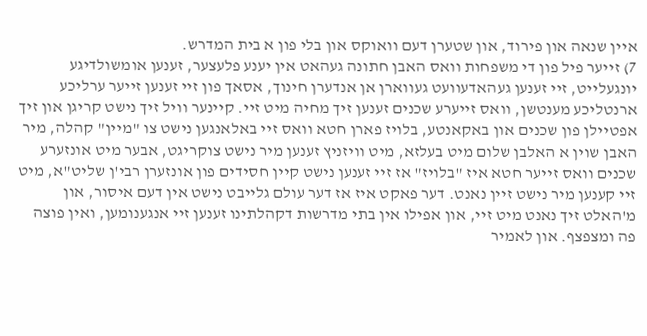איין שנאה און פירוד, און שטערן דעם וואוקס און בלי פון א בית המדרש.
7) זייער פיל פון די משפחות וואס האבן חתונה געהאט אין יענע פלעצער, זענען אומשולדיגע יונגעלייט, זיי זענען געהאדעוועט געווארן אן אנדערן חינוך, אסאך פון זיי זענען זייער ערליכע ארנטליכע מענטשן, וואס זייערע שכנים זענען זיך מחיה מיט זיי. קיינער וויל זיך נישט קריגן און זיך אפטיילן פון שכנים און באקאנטע, בלויז פארן חטא וואס זיי באלאנגען נישט צו "מיין" קהלה, מיר האבן שוין א האלבן שלום מיט בעלזא, מיט וויזניץ זענען מיר נישט צוקריגט, אבער מיט אונזערע שכנים וואס זייער חטא איז "בלויז" אז זיי זענען נישט קיין חסידים פון אונזערן רבי'ן שליט"א, מיט זיי קענען מיר נישט זיין נאנט. דער פאקט איז אז דער עולם גלייבט נישט אין דעם איסור, און מ'האלט זיך נאנט מיט זיי, און אפילו אין בתי מדרשות דקהלתינו זענען זיי אנגענומען, ואין פוצה פה ומצפצף. און לאמיר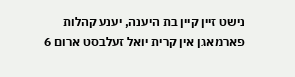נישט זיין קיין בת היענה, יענע קהלות פארמאגן אין קרית יואל זעלבסט ארום 6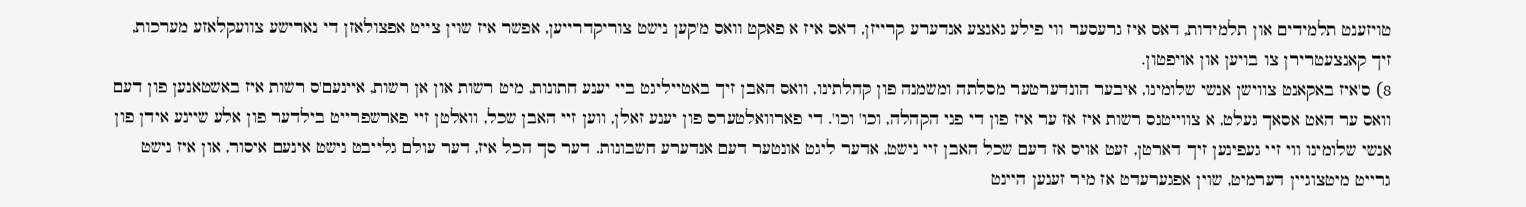טויזענט תלמידים און תלמידות, דאס איז גרעסער ווי פילע גאנצע אנדערע קרייזן, דאס איז א פאקט וואס מ'קען נישט צוריקדרייען, אפשר איז שוין צייט אפצולאזן די נארישע צוועקלאזע מערכות, זיך קאנצעטרירן צו בויען און אויפטון.
8) ס'איז באקאנט צווישן אנשי שלומינו, איבער הונדערטער מסלתה ומשמנה פון קהלתינו, וואס האבן זיך באטייליגט ביי יענע חתונות, מיט רשות און אן רשות, איינעם'ס רשות איז באשטאנען פון דעם וואס ער האט אסאך געלט, א צווייטנס רשות איז אז ער איז פון די פני הקהלה, וכו' וכו'. די פארוואלטערס פון יענע זאלן, ווען זיי האבן שכל, וואלטן זיי פארשפרייט בילדער פון אלע שיינע אידן פון אנשי שלומינו ווי זיי געפינען זיך דארטן, זעט אויס אז דעם שכל האבן זיי נישט, אדער ליגט אונטער דעם אנדערע חשבונות. דער סך הכל איז, דער עולם גלייבט נישט אינעם איסור, און איז נישט גרייט מיטצוגיין דערמיט, שוין אפגערעדט אז מיר זענען היינט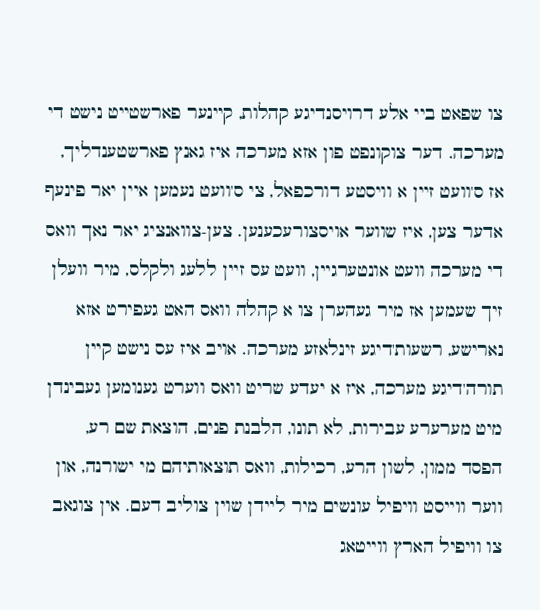צו שפאט ביי אלע דרויסנדיגע קהלות, קיינער פארשטייט נישט די מערכה. דער צוקונפט פון אזא מערכה איז גאנץ פארשטענדליך, אז ס'וועט זיין א וויסטע דורכפאל, צי ס'וועט נעמען איין יאר פינעף אדער צען, איז שווער אויסצורעכענען. צען-צוואנציג יאר נאך וואס די מערכה וועט אונטערגיין, וועט עס זיין ללעג ולקלס, מיר וועלן זיך שעמען אז מיר געהערן צו א קהלה וואס האט געפירט אזא נארישע, רשעות'דיגע זינלאזע מערכה. אויב איז עס נישט קיין תורה'דיגע מערכה, איז א יעדע שריט וואס ווערט גענומען געבינדן מיט מערערע עבירות, לא תונו, הלבנת פנים, הוצאת שם רע, הפסד ממון, לשון הרע, רכילות, וואס תוצאותיהם מי ישורנה, און ווער ווייסט וויפיל עונשים מיר ליידן שוין צוליב דעם. אין צוגאב צו וויפיל הארץ ווייטאג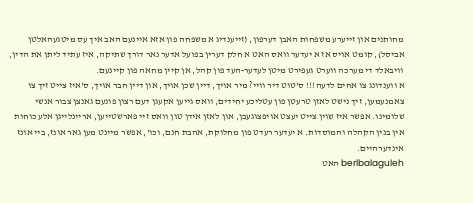מחותנים און זייערע משפחות האבן דערפון, (זייענדיג א משפחה פון אזא איינעם האב איך עס מיטגעהאלטן אביסל), קומט אויס אז א יעדער וואס האט א חלק דערין בפועל אדער נאר דורך שתיקה, איז עתיד ליתן את הדין, וויבאלד די מערכה ווערט געפירט מיטן לעדער-העד פון קהל, אן קיין מחאה פון קיינעם.
א ווענדונג צו אחים לדעה!!! ס'טוט דיר וויי? מיר אויך, דיין שכן אויך, און דיין חבר אויך, ס'איז צייט זיך צו צאמנעמען, זיך נישט לאזן טרעטן פון עטליכע יחידים, וואס גייען אקעגן דעם רצון פונעם גאנצן צבור אנשי שלומינו. אפשר איז שוין צייט יעצט אויפצוגעבן, און לאזן אידן טון וואס זיי פארשטייען, אריינלייגן אלע כוחות אין בנין הקהלה והמוסדות. א יעדער רעדט פון מחלוקת, אהבת חנם, וכו', אפשר מיינט מען גאר אונז, ביי אונז אינדערהיים.
berlbalaguleh האט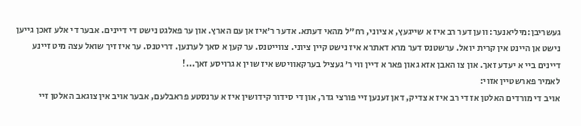געשריבן:מיליאנער: ווען דער רב איז א שייגעץ, א ציוני, רח"ל מהאי דעתא. אדער ר'איז אן עם הארץ. און ער פאלגט נישט די דיינים. אבער די אלע זאכן גייען נישט אן היינט אין קרית יואל. ערשטנס דער מרא דאתרא איז נישט קיין ציוני. צווייטנס. ער קען א סאך לערנען. דריטנס. ער איז זיך שואל עצה מיט זיינע דיינים ביי א יעדע זאך. און צו האבן אזא גאון פאר א דיין ווי ר' געציל בערקאוויטש איז שוין א גרויסע זאך...!
לאמיר פארשטיין אזוי:
אויב די מורדים האלטן אז די רב איז א צדיק, דאן זענען זיי פורצי גדר, און די סידור קידושין איז א ערנסטע פראבלעם, אבער אויב אין צוגאב האלטן זיי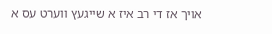אויך אז די רב איז א שייגעץ ווערט עס א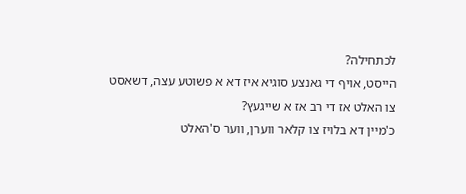לכתחילה?
הייסט, אויף די גאנצע סוגיא איז דא א פשוטע עצה, דשאסט צו האלט אז די רב אז א שייגעץ?
כ'מיין דא בלויז צו קלאר ווערן, ווער ס'האלט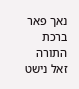נאך פאר ברכת התורה זאל נישט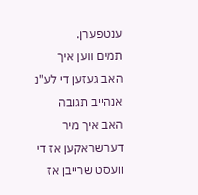ענטפערן.
תמים ווען איך האב געזען די לע"נ אנהייב תגובה האב איך מיר דערשראקען אז די וועסט שרייבן אז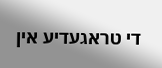די טראגעדיע אין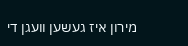מירון איז געשען וועגן די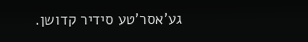גע'אסר'טע סידיר קדושן.